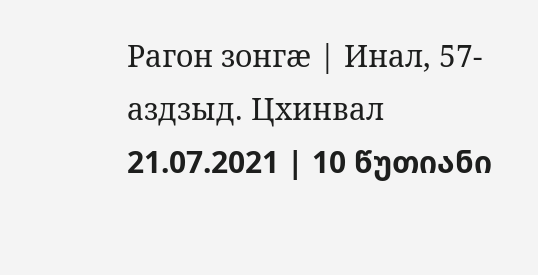Рагон зонгæ | Инал, 57-аздзыд. Цхинвал
21.07.2021 | 10 წუთიანი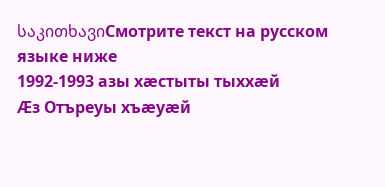საკითხავიСмотрите текст на русском языке ниже
1992-1993 азы хæстыты тыххæй
Æз Отъреуы хъæуæй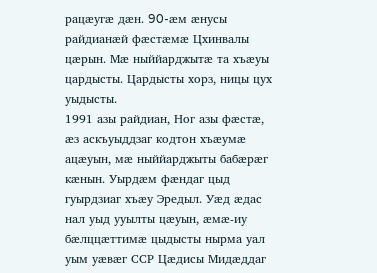рацæугæ дæн. 90-æм æнусы райдианæй фæстæмæ Цхинвалы цæрын. Мæ ныййарджытæ та хъæуы цардысты. Цардысты хорз, ницы цух уыдысты.
1991 азы райдиан, Ног азы фæстæ, æз аскъуыддзаг кодтон хъæумæ ацæуын, мæ ныййарджыты бабæрæг кæнын. Уырдæм фæндаг цыд гуырдзиаг хъæу Эредыл. Уæд æдас нал уыд ууылты цæуын, æмæ-иу бæлццæттимæ цыдысты нырма уал уым уæвæг ССР Цæдисы Мидæддаг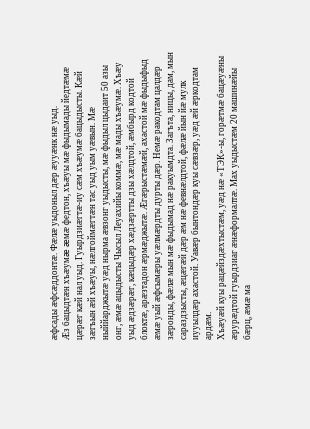æфсады æфсæддонтæ. Фæлæ уыдоныл дæр æууæнк нæ уыд.
Æз бацыдтæн хъæумæ æмæ федтон, хъæуы мæ фыдымады йедтæмæ цæрæг кæй нал уыд. Гуырдзиæгтæ-иу сæм хъæумæ бацыдысты. Кæй зæгъын æй хъæуы, нæлгоймæгтæн тас уыд уым уæвын. Мæ ныййарджытæ уæд нырма æвзонг уыдысты, мæ фыдыл цыдаит 50 азы онг, æмæ ацыдысты Чысыл Леуахийы коммæ, мæ мады хъæумæ. Хъæу уыд æдзæрæг, кæцыдæр хæдзæртты дзы хæлдтой, æмбырд кодтой блоктæ, арæзтадон æрмæджытæ. Æгæрыстæмæй, ахастой мæ фыдыфыд æмæ уый æфсымæры уæлмæрдты дурты дæр. Немæ ракодтам цалдæр зæронды, фæлæ мын мæ фыдымад нæ ракуымдта. Загъта, ницы, дам, мын сараздзысты, æцæгæй дæр æм нæ февнæлдтой, фæлæ йын йæ мулк иууылдæр ахастой. Уавæр бынтондæр куы сæвзæр, уæд æй æркодтам ардæм.
Хъæуæй куы рацæйздæхтыстæм, уæд нæ «ТЭК»-ы, горæтмæ бацæуæны æрурæдтой гуырдзиаг æнæформалтæ. Мах уыдыстæм 20 машинæйы бæрц, æмæ ма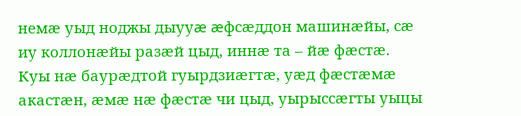немæ уыд ноджы дыууæ æфсæддон машинæйы, сæ иу коллонæйы разæй цыд, иннæ та – йæ фæстæ. Куы нæ баурæдтой гуырдзиæгтæ, уæд фæстæмæ акастæн, æмæ нæ фæстæ чи цыд, уырыссæгты уыцы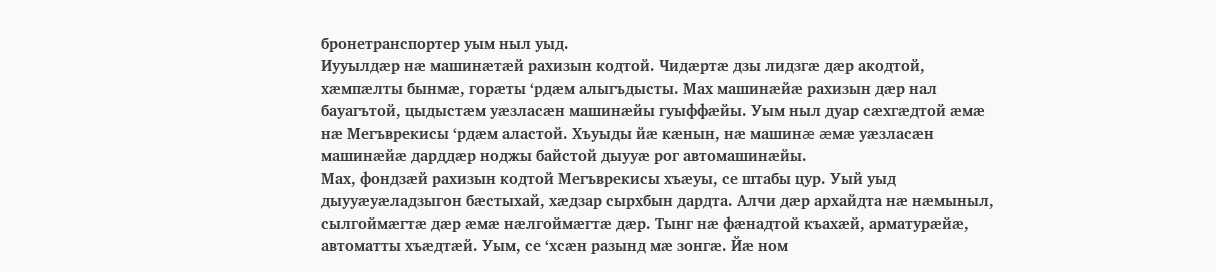бронетранспортер уым ныл уыд.
Иууылдæр нæ машинæтæй рахизын кодтой. Чидæртæ дзы лидзгæ дæр акодтой, хæмпæлты бынмæ, горæты ‘рдæм алыгъдысты. Мах машинæйæ рахизын дæр нал бауагътой, цыдыстæм уæзласæн машинæйы гуыффæйы. Уым ныл дуар сæхгæдтой æмæ нæ Мегъврекисы ‘рдæм аластой. Хъуыды йæ кæнын, нæ машинæ æмæ уæзласæн машинæйæ дарддæр ноджы байстой дыууæ рог автомашинæйы.
Мах, фондзæй рахизын кодтой Мегъврекисы хъæуы, се штабы цур. Уый уыд дыууæуæладзыгон бæстыхай, хæдзар сырхбын дардта. Алчи дæр архайдта нæ нæмыныл, сылгоймæгтæ дæр æмæ нæлгоймæгтæ дæр. Тынг нæ фæнадтой къахæй, арматурæйæ, автоматты хъæдтæй. Уым, се ‘хсæн разынд мæ зонгæ. Йæ ном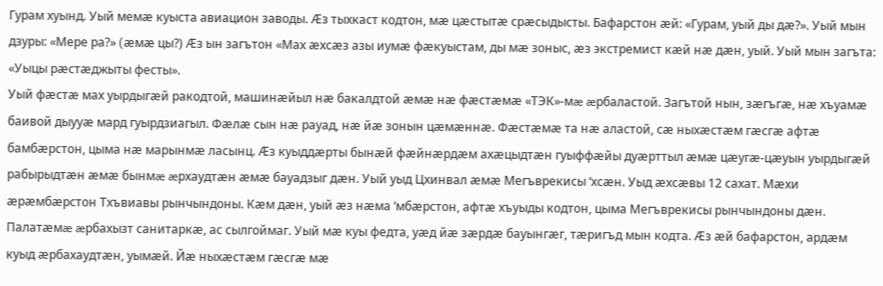Гурам хуынд. Уый мемæ куыста авиацион заводы. Æз тыхкаст кодтон, мæ цæстытæ срæсыдысты. Бафарстон æй: «Гурам, уый ды дæ?». Уый мын дзуры: «Мере ра?» (æмæ цы?) Æз ын загътон «Мах æхсæз азы иумæ фæкуыстам, ды мæ зоныс, æз экстремист кæй нæ дæн, уый. Уый мын загъта: «Уыцы рæстæджыты фесты».
Уый фæстæ мах уырдыгæй ракодтой, машинæйыл нæ бакалдтой æмæ нæ фæстæмæ «ТЭК»-мæ æрбаластой. Загътой нын, зæгъгæ, нæ хъуамæ баивой дыууæ мард гуырдзиагыл. Фæлæ сын нæ рауад, нæ йæ зонын цæмæннæ. Фæстæмæ та нæ аластой, сæ ныхæстæм гæсгæ афтæ бамбæрстон, цыма нæ марынмæ ласынц. Æз куыддæрты бынæй фæйнæрдæм ахæцыдтæн гуыффæйы дуæрттыл æмæ цæугæ-цæуын уырдыгæй рабырыдтæн æмæ бынмæ æрхаудтæн æмæ бауадзыг дæн. Уый уыд Цхинвал æмæ Мегъврекисы ‘хсæн. Уыд æхсæвы 12 сахат. Мæхи æрæмбæрстон Тхъвиавы рынчындоны. Кæм дæн, уый æз нæма ‘мбæрстон, афтæ хъуыды кодтон, цыма Мегъврекисы рынчындоны дæн. Палатæмæ æрбахызт санитаркæ, ас сылгоймаг. Уый мæ куы федта, уæд йæ зæрдæ бауынгæг, тæригъд мын кодта. Æз æй бафарстон, ардæм куыд æрбахаудтæн, уымæй. Йæ ныхæстæм гæсгæ мæ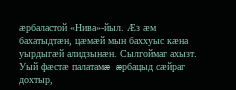æрбаластой «Нива»-йыл. Æз æм бахатыдтæн, цæмæй мын баххуыс кæна уырдыгæй алидзынæн. Сылгоймаг ахызт. Уый фæстæ палатамæ æрбацыд сæйраг дохтыр,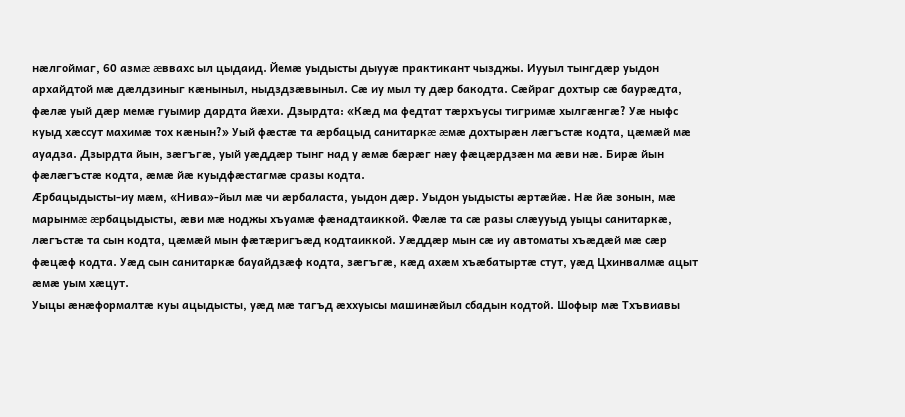нæлгоймаг, 60 азмæ æввахс ыл цыдаид. Йемæ уыдысты дыууæ практикант чызджы. Иууыл тынгдæр уыдон архайдтой мæ дæлдзиныг кæныныл, ныдздзæвыныл. Сæ иу мыл ту дæр бакодта. Сæйраг дохтыр сæ баурæдта, фæлæ уый дæр мемæ гуымир дардта йæхи. Дзырдта: «Кæд ма федтат тæрхъусы тигримæ хылгæнгæ? Уæ ныфс куыд хæссут махимæ тох кæнын?» Уый фæстæ та æрбацыд санитаркæ æмæ дохтырæн лæгъстæ кодта, цæмæй мæ ауадза. Дзырдта йын, зæгъгæ, уый уæддæр тынг над у æмæ бæрæг нæу фæцæрдзæн ма æви нæ. Бирæ йын фæлæгъстæ кодта, æмæ йæ куыдфæстагмæ сразы кодта.
Æрбацыдысты-иу мæм, «Нива»-йыл мæ чи æрбаласта, уыдон дæр. Уыдон уыдысты æртæйæ. Нæ йæ зонын, мæ марынмæ æрбацыдысты, æви мæ ноджы хъуамæ фæнадтаиккой. Фæлæ та сæ разы слæууыд уыцы санитаркæ, лæгъстæ та сын кодта, цæмæй мын фæтæригъæд кодтаиккой. Уæддæр мын сæ иу автоматы хъæдæй мæ сæр фæцæф кодта. Уæд сын санитаркæ бауайдзæф кодта, зæгъгæ, кæд ахæм хъæбатыртæ стут, уæд Цхинвалмæ ацыт æмæ уым хæцут.
Уыцы æнæформалтæ куы ацыдысты, уæд мæ тагъд æххуысы машинæйыл сбадын кодтой. Шофыр мæ Тхъвиавы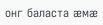онг баласта æмæ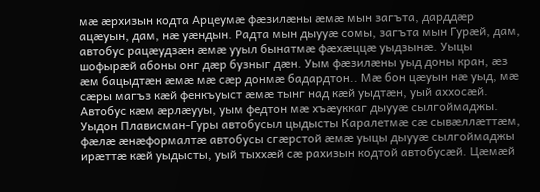мæ æрхизын кодта Арцеумæ фæзилæны æмæ мын загъта, дарддæр ацæуын, дам, нæ уæндын. Радта мын дыууæ сомы, загъта мын Гурæй, дам, автобус рацæудзæн æмæ ууыл бынатмæ фæхæццæ уыдзынæ. Уыцы шофырæй абоны онг дæр бузныг дæн. Уым фæзилæны уыд доны кран, æз æм бацыдтæн æмæ мæ сæр донмæ бадардтон.. Мæ бон цæуын нæ уыд, мæ сæры магъз кæй фенкъуыст æмæ тынг над кæй уыдтæн, уый аххосæй. Автобус кæм æрлæууы, уым федтон мæ хъæуккаг дыууæ сылгоймаджы. Уыдон Плависман-Гуры автобусыл цыдысты Каралетмæ сæ сывæллæттæм, фæлæ æнæформалтæ автобусы сгæрстой æмæ уыцы дыууæ сылгоймаджы ирæттæ кæй уыдысты, уый тыххæй сæ рахизын кодтой автобусæй. Цæмæй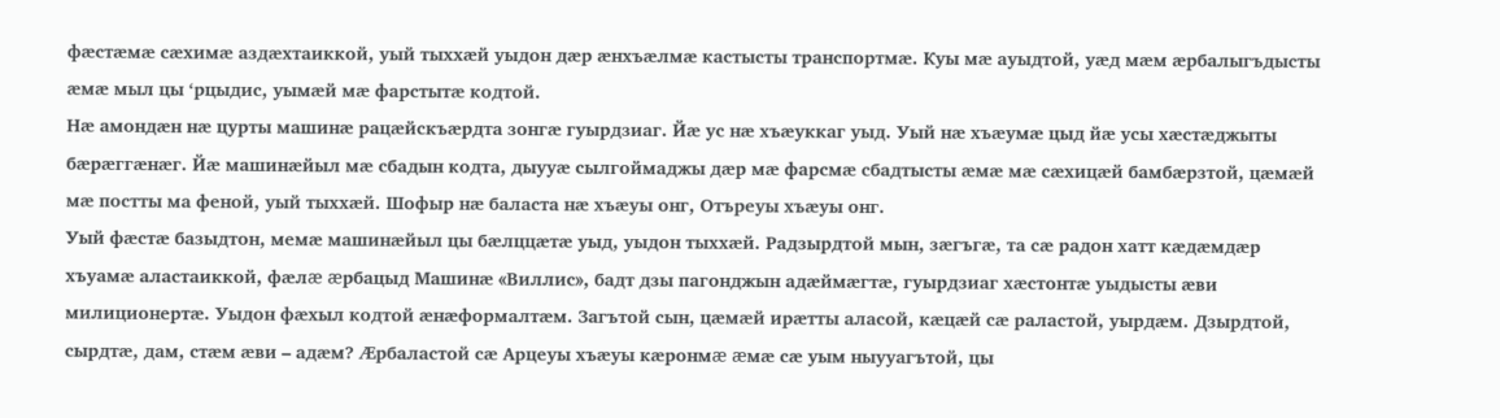фæстæмæ сæхимæ аздæхтаиккой, уый тыххæй уыдон дæр æнхъæлмæ кастысты транспортмæ. Куы мæ ауыдтой, уæд мæм æрбалыгъдысты æмæ мыл цы ‘рцыдис, уымæй мæ фарстытæ кодтой.
Нæ амондæн нæ цурты машинæ рацæйскъæрдта зонгæ гуырдзиаг. Йæ ус нæ хъæуккаг уыд. Уый нæ хъæумæ цыд йæ усы хæстæджыты бæрæггæнæг. Йæ машинæйыл мæ сбадын кодта, дыууæ сылгоймаджы дæр мæ фарсмæ сбадтысты æмæ мæ сæхицæй бамбæрзтой, цæмæй мæ постты ма феной, уый тыххæй. Шофыр нæ баласта нæ хъæуы онг, Отъреуы хъæуы онг.
Уый фæстæ базыдтон, мемæ машинæйыл цы бæлццæтæ уыд, уыдон тыххæй. Радзырдтой мын, зæгъгæ, та сæ радон хатт кæдæмдæр хъуамæ аластаиккой, фæлæ æрбацыд Машинæ «Виллис», бадт дзы пагонджын адæймæгтæ, гуырдзиаг хæстонтæ уыдысты æви милиционертæ. Уыдон фæхыл кодтой æнæформалтæм. Загътой сын, цæмæй ирæтты аласой, кæцæй сæ раластой, уырдæм. Дзырдтой, сырдтæ, дам, стæм æви – адæм? Æрбаластой сæ Арцеуы хъæуы кæронмæ æмæ сæ уым ныууагътой, цы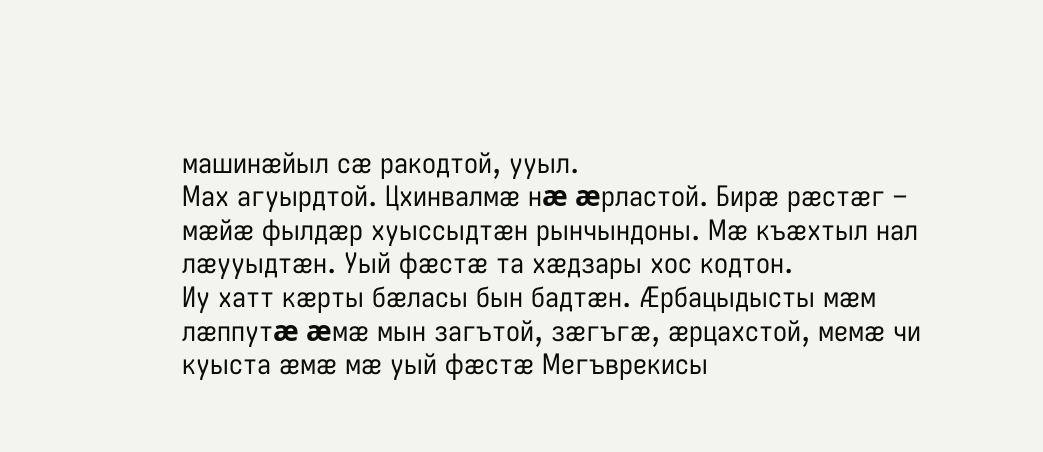машинæйыл сæ ракодтой, ууыл.
Мах агуырдтой. Цхинвалмæ нæ æрластой. Бирæ рæстæг – мæйæ фылдæр хуыссыдтæн рынчындоны. Мæ къæхтыл нал лæууыдтæн. Уый фæстæ та хæдзары хос кодтон.
Иу хатт кæрты бæласы бын бадтæн. Æрбацыдысты мæм лæппутæ æмæ мын загътой, зæгъгæ, æрцахстой, мемæ чи куыста æмæ мæ уый фæстæ Мегъврекисы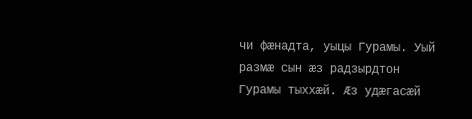чи фæнадта, уыцы Гурамы. Уый размæ сын æз радзырдтон Гурамы тыххæй. Æз удæгасæй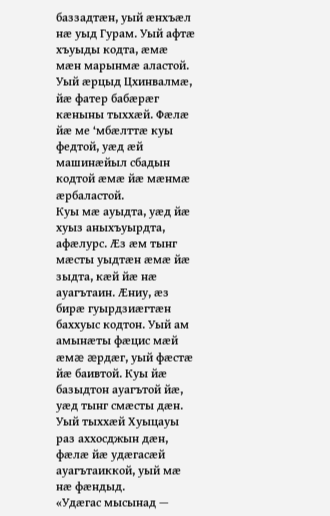баззадтæн, уый æнхъæл нæ уыд Гурам. Уый афтæ хъуыды кодта, æмæ мæн марынмæ аластой. Уый æрцыд Цхинвалмæ, йæ фатер бабæрæг кæныны тыххæй. Фæлæ йæ ме ‘мбæлттæ куы федтой, уæд æй машинæйыл сбадын кодтой æмæ йæ мæнмæ æрбаластой.
Куы мæ ауыдта, уæд йæ хуыз аныхъуырдта, афæлурс. Æз æм тынг мæсты уыдтæн æмæ йæ зыдта, кæй йæ нæ ауагътаин. Æниу, æз бирæ гуырдзиæгтæн баххуыс кодтон. Уый ам амынæты фæцис мæй æмæ æрдæг, уый фæстæ йæ баивтой. Куы йæ базыдтон ауагътой йæ, уæд тынг смæсты дæн. Уый тыххæй Хуыцауы раз аххосджын дæн, фæлæ йæ удæгасæй ауагътаиккой, уый мæ нæ фæндыд.
«Удæгас мысынад —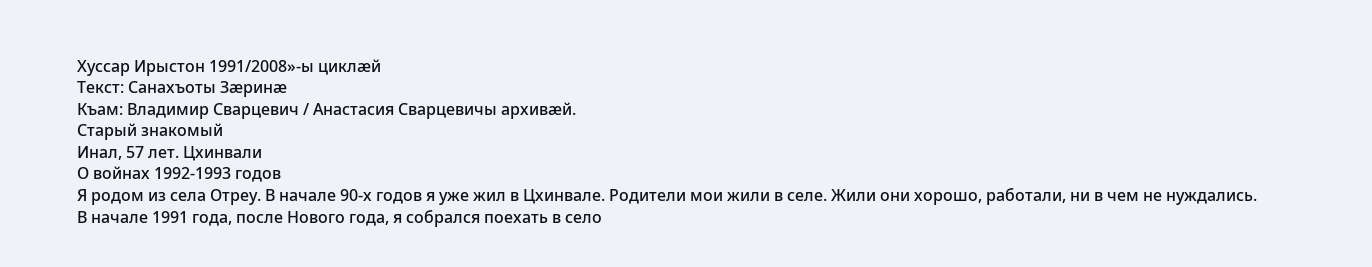Хуссар Ирыстон 1991/2008»-ы циклæй
Текст: Санахъоты Зæринæ
Къам: Владимир Сварцевич / Анастасия Сварцевичы архивæй.
Старый знакомый
Инал, 57 лет. Цхинвали
О войнах 1992-1993 годов
Я родом из села Отреу. В начале 90-х годов я уже жил в Цхинвале. Родители мои жили в селе. Жили они хорошо, работали, ни в чем не нуждались.
В начале 1991 года, после Нового года, я собрался поехать в село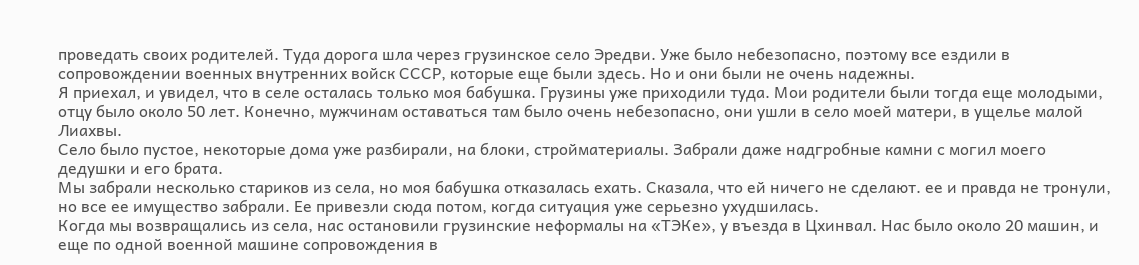проведать своих родителей. Туда дорога шла через грузинское село Эредви. Уже было небезопасно, поэтому все ездили в сопровождении военных внутренних войск СССР, которые еще были здесь. Но и они были не очень надежны.
Я приехал, и увидел, что в селе осталась только моя бабушка. Грузины уже приходили туда. Мои родители были тогда еще молодыми, отцу было около 50 лет. Конечно, мужчинам оставаться там было очень небезопасно, они ушли в село моей матери, в ущелье малой Лиахвы.
Село было пустое, некоторые дома уже разбирали, на блоки, стройматериалы. Забрали даже надгробные камни с могил моего дедушки и его брата.
Мы забрали несколько стариков из села, но моя бабушка отказалась ехать. Сказала, что ей ничего не сделают. ее и правда не тронули, но все ее имущество забрали. Ее привезли сюда потом, когда ситуация уже серьезно ухудшилась.
Когда мы возвращались из села, нас остановили грузинские неформалы на «ТЭКе», у въезда в Цхинвал. Нас было около 20 машин, и еще по одной военной машине сопровождения в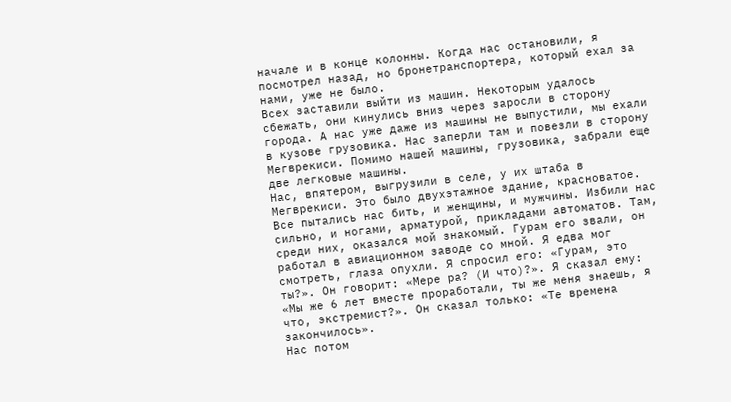начале и в конце колонны. Когда нас остановили, я посмотрел назад, но бронетранспортера, который ехал за нами, уже не было.
Всех заставили выйти из машин. Некоторым удалось сбежать, они кинулись вниз через заросли в сторону города. А нас уже даже из машины не выпустили, мы ехали в кузове грузовика. Нас заперли там и повезли в сторону Мегврекиси. Помимо нашей машины, грузовика, забрали еще две легковые машины.
Нас, впятером, выгрузили в селе, у их штаба в Мегврекиси. Это было двухэтажное здание, красноватое. Все пытались нас бить, и женщины, и мужчины. Избили нас сильно, и ногами, арматурой, прикладами автоматов. Там, среди них, оказался мой знакомый. Гурам его звали, он работал в авиационном заводе со мной. Я едва мог смотреть, глаза опухли. Я спросил его: «Гурам, это ты?». Он говорит: «Мере ра? (И что)?». Я сказал ему: «Мы же 6 лет вместе проработали, ты же меня знаешь, я что, экстремист?». Он сказал только: «Те времена закончилось».
Нас потом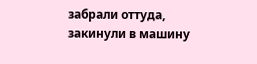забрали оттуда, закинули в машину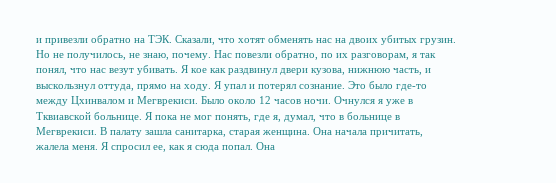и привезли обратно на ТЭК. Сказали, что хотят обменять нас на двоих убитых грузин. Но не получилось, не знаю, почему. Нас повезли обратно, по их разговорам, я так понял, что нас везут убивать. Я кое как раздвинул двери кузова, нижнюю часть, и выскользнул оттуда, прямо на ходу. Я упал и потерял сознание. Это было где-то между Цхинвалом и Мегврекиси. Было около 12 часов ночи. Очнулся я уже в Тквиавской больнице. Я пока не мог понять, где я, думал, что в больнице в Мегврекиси. В палату зашла санитарка, старая женщина. Она начала причитать, жалела меня. Я спросил ее, как я сюда попал. Она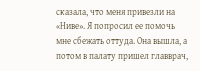сказала, что меня привезли на «Ниве». Я попросил ее помочь мне сбежать оттуда. Она вышла, а потом в палату пришел главврач,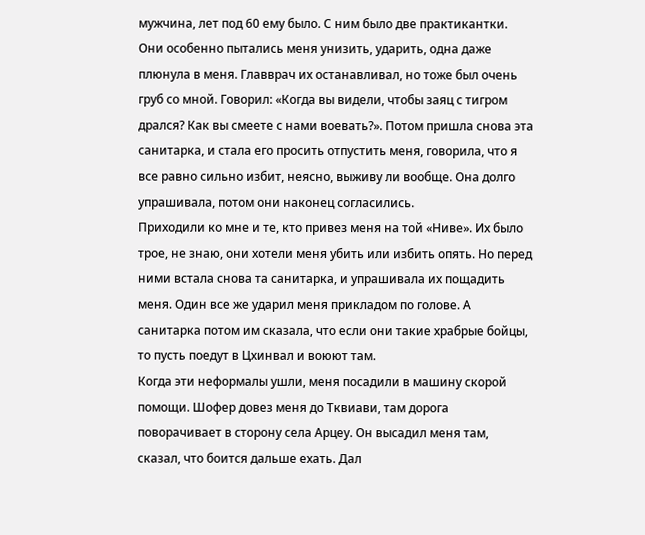мужчина, лет под 60 ему было. С ним было две практикантки. Они особенно пытались меня унизить, ударить, одна даже плюнула в меня. Главврач их останавливал, но тоже был очень груб со мной. Говорил: «Когда вы видели, чтобы заяц с тигром дрался? Как вы смеете с нами воевать?». Потом пришла снова эта санитарка, и стала его просить отпустить меня, говорила, что я все равно сильно избит, неясно, выживу ли вообще. Она долго упрашивала, потом они наконец согласились.
Приходили ко мне и те, кто привез меня на той «Ниве». Их было трое, не знаю, они хотели меня убить или избить опять. Но перед ними встала снова та санитарка, и упрашивала их пощадить меня. Один все же ударил меня прикладом по голове. А санитарка потом им сказала, что если они такие храбрые бойцы, то пусть поедут в Цхинвал и воюют там.
Когда эти неформалы ушли, меня посадили в машину скорой помощи. Шофер довез меня до Тквиави, там дорога поворачивает в сторону села Арцеу. Он высадил меня там, сказал, что боится дальше ехать. Дал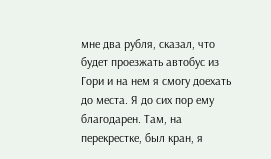мне два рубля, сказал, что будет проезжать автобус из Гори и на нем я смогу доехать до места. Я до сих пор ему благодарен. Там, на перекрестке, был кран, я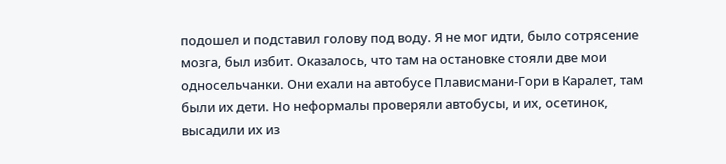подошел и подставил голову под воду. Я не мог идти, было сотрясение мозга, был избит. Оказалось, что там на остановке стояли две мои односельчанки. Они ехали на автобусе Плависмани-Гори в Каралет, там были их дети. Но неформалы проверяли автобусы, и их, осетинок, высадили их из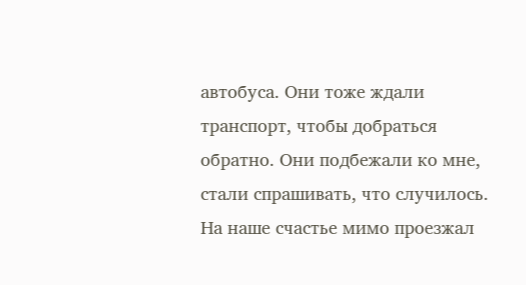автобуса. Они тоже ждали транспорт, чтобы добраться обратно. Они подбежали ко мне, стали спрашивать, что случилось.
На наше счастье мимо проезжал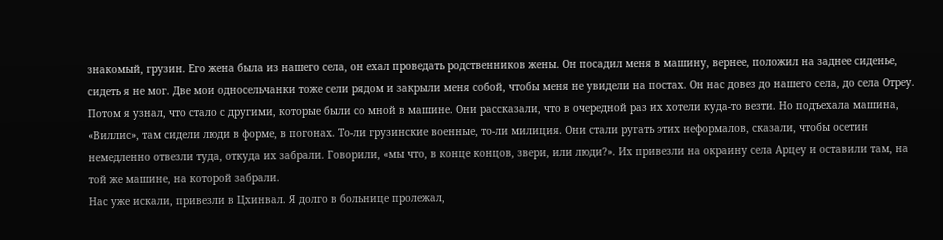знакомый, грузин. Его жена была из нашего села, он ехал проведать родственников жены. Он посадил меня в машину, вернее, положил на заднее сиденье, сидеть я не мог. Две мои односельчанки тоже сели рядом и закрыли меня собой, чтобы меня не увидели на постах. Он нас довез до нашего села, до села Отреу.
Потом я узнал, что стало с другими, которые были со мной в машине. Они рассказали, что в очередной раз их хотели куда-то везти. Но подъехала машина, «Виллис», там сидели люди в форме, в погонах. То-ли грузинские военные, то-ли милиция. Они стали ругать этих неформалов, сказали, чтобы осетин немедленно отвезли туда, откуда их забрали. Говорили, «мы что, в конце концов, звери, или люди?». Их привезли на окраину села Арцеу и оставили там, на той же машине, на которой забрали.
Нас уже искали, привезли в Цхинвал. Я долго в больнице пролежал,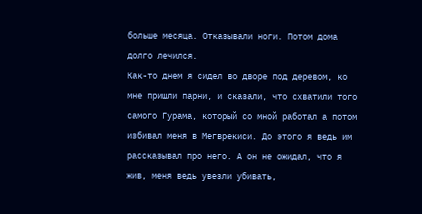больше месяца. Отказывали ноги. Потом дома долго лечился.
Как-то днем я сидел во дворе под деревом, ко мне пришли парни, и сказали, что схватили того самого Гурама, который со мной работал а потом избивал меня в Мегврекиси. До этого я ведь им рассказывал про него. А он не ожидал, что я жив, меня ведь увезли убивать,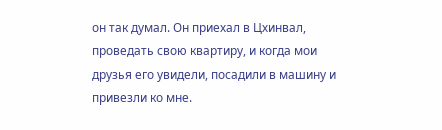он так думал. Он приехал в Цхинвал, проведать свою квартиру, и когда мои друзья его увидели, посадили в машину и привезли ко мне.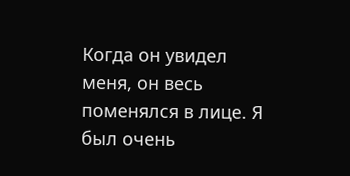Когда он увидел меня, он весь поменялся в лице. Я был очень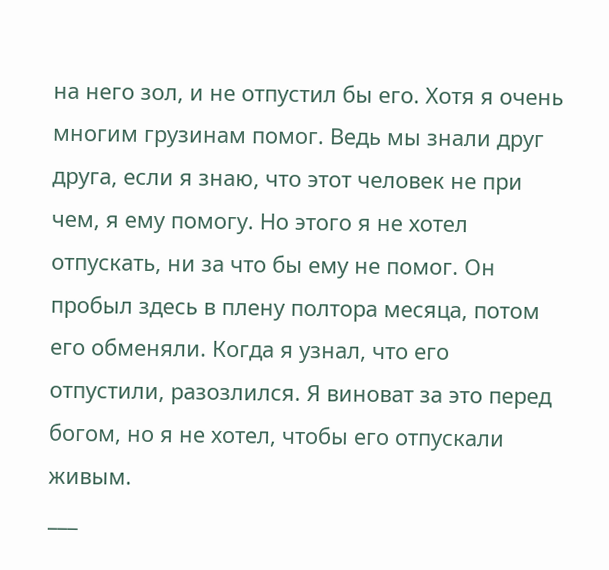на него зол, и не отпустил бы его. Хотя я очень многим грузинам помог. Ведь мы знали друг друга, если я знаю, что этот человек не при чем, я ему помогу. Но этого я не хотел отпускать, ни за что бы ему не помог. Он пробыл здесь в плену полтора месяца, потом его обменяли. Когда я узнал, что его отпустили, разозлился. Я виноват за это перед богом, но я не хотел, чтобы его отпускали живым.
___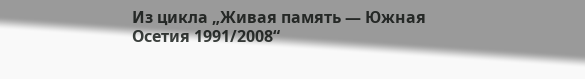Из цикла „Живая память — Южная Осетия 1991/2008“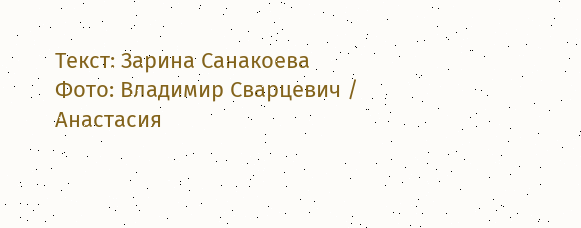Текст: Зарина Санакоева
Фото: Владимир Сварцевич / Анастасия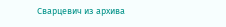Сварцевич из архива